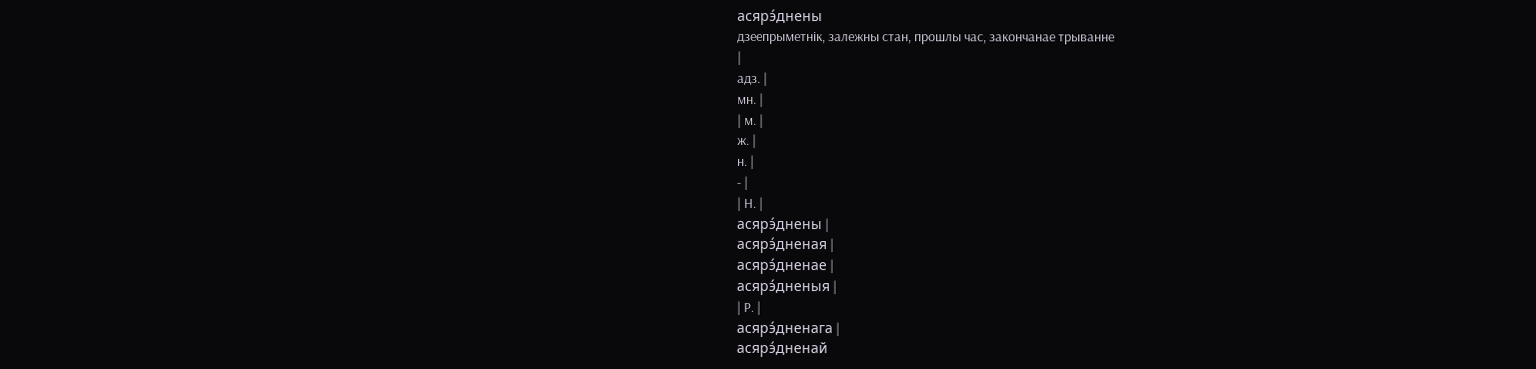асярэ́днены
дзеепрыметнік, залежны стан, прошлы час, закончанае трыванне
|
адз. |
мн. |
| м. |
ж. |
н. |
- |
| Н. |
асярэ́днены |
асярэ́дненая |
асярэ́дненае |
асярэ́дненыя |
| Р. |
асярэ́дненага |
асярэ́дненай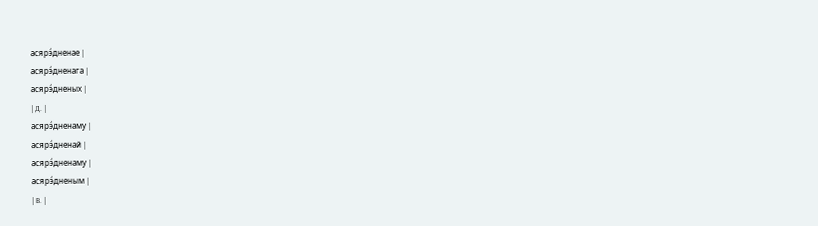асярэ́дненае |
асярэ́дненага |
асярэ́дненых |
| Д. |
асярэ́дненаму |
асярэ́дненай |
асярэ́дненаму |
асярэ́дненым |
| В. |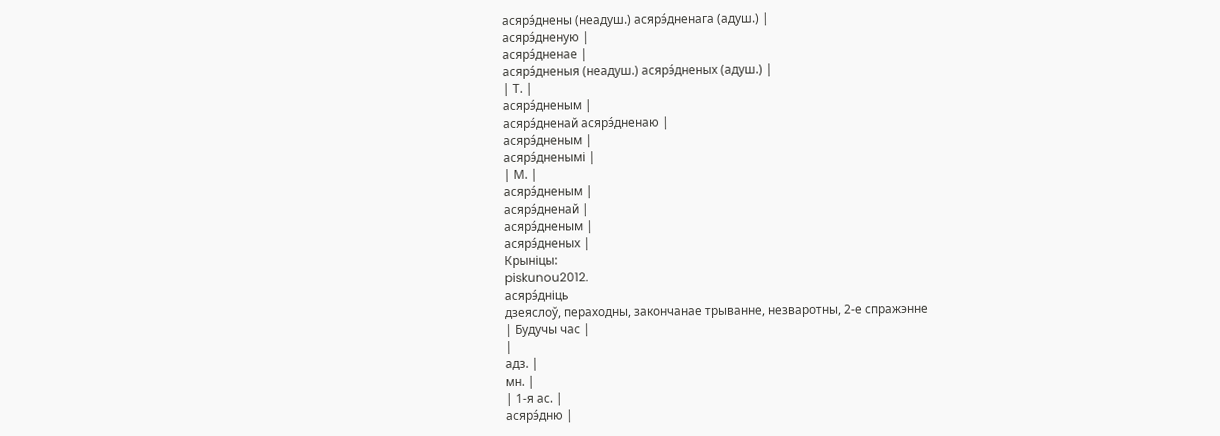асярэ́днены (неадуш.) асярэ́дненага (адуш.) |
асярэ́дненую |
асярэ́дненае |
асярэ́дненыя (неадуш.) асярэ́дненых (адуш.) |
| Т. |
асярэ́дненым |
асярэ́дненай асярэ́дненаю |
асярэ́дненым |
асярэ́дненымі |
| М. |
асярэ́дненым |
асярэ́дненай |
асярэ́дненым |
асярэ́дненых |
Крыніцы:
piskunou2012.
асярэ́дніць
дзеяслоў, пераходны, закончанае трыванне, незваротны, 2-е спражэнне
| Будучы час |
|
адз. |
мн. |
| 1-я ас. |
асярэ́дню |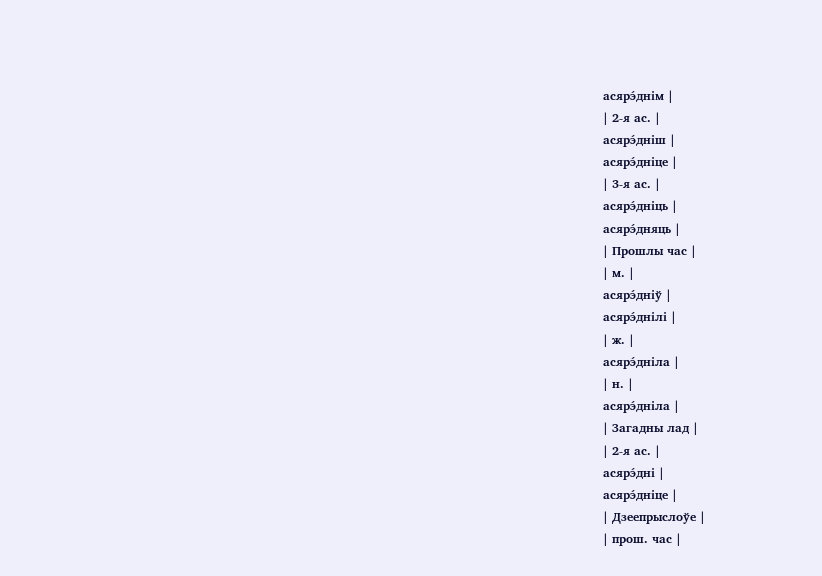асярэ́днім |
| 2-я ас. |
асярэ́дніш |
асярэ́дніце |
| 3-я ас. |
асярэ́дніць |
асярэ́дняць |
| Прошлы час |
| м. |
асярэ́дніў |
асярэ́днілі |
| ж. |
асярэ́дніла |
| н. |
асярэ́дніла |
| Загадны лад |
| 2-я ас. |
асярэ́дні |
асярэ́дніце |
| Дзеепрыслоўе |
| прош. час |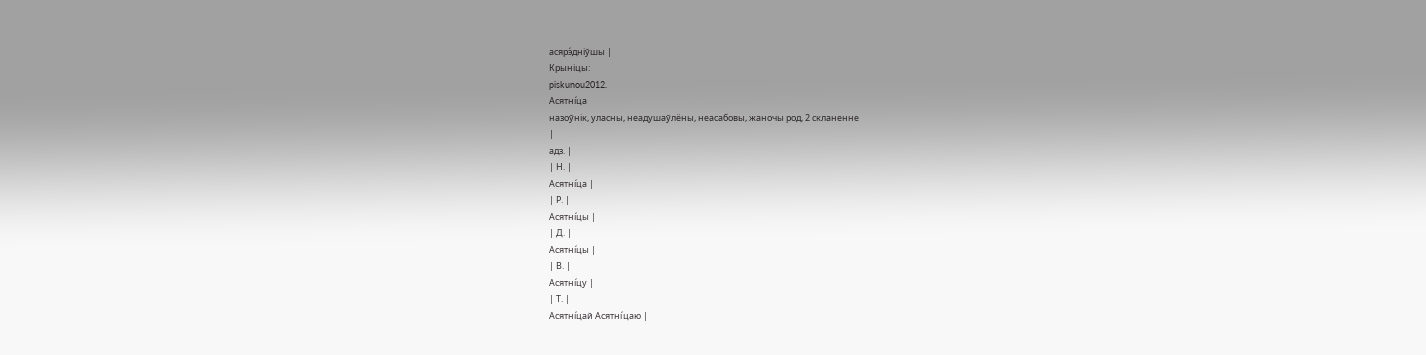асярэ́дніўшы |
Крыніцы:
piskunou2012.
Асятні́ца
назоўнік, уласны, неадушаўлёны, неасабовы, жаночы род, 2 скланенне
|
адз. |
| Н. |
Асятні́ца |
| Р. |
Асятні́цы |
| Д. |
Асятні́цы |
| В. |
Асятні́цу |
| Т. |
Асятні́цай Асятні́цаю |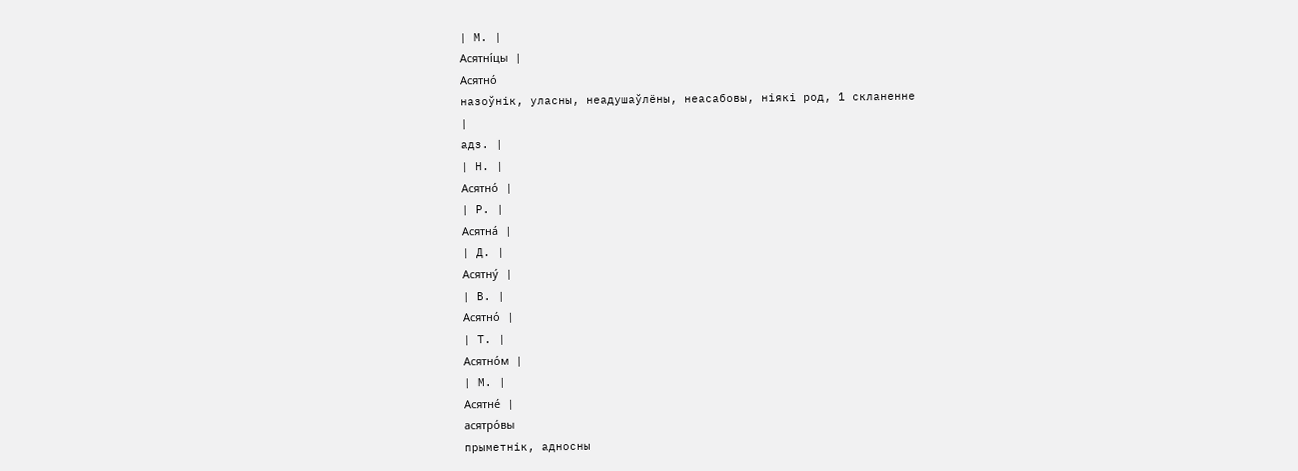| М. |
Асятні́цы |
Асятно́
назоўнік, уласны, неадушаўлёны, неасабовы, ніякі род, 1 скланенне
|
адз. |
| Н. |
Асятно́ |
| Р. |
Асятна́ |
| Д. |
Асятну́ |
| В. |
Асятно́ |
| Т. |
Асятно́м |
| М. |
Асятне́ |
асятро́вы
прыметнік, адносны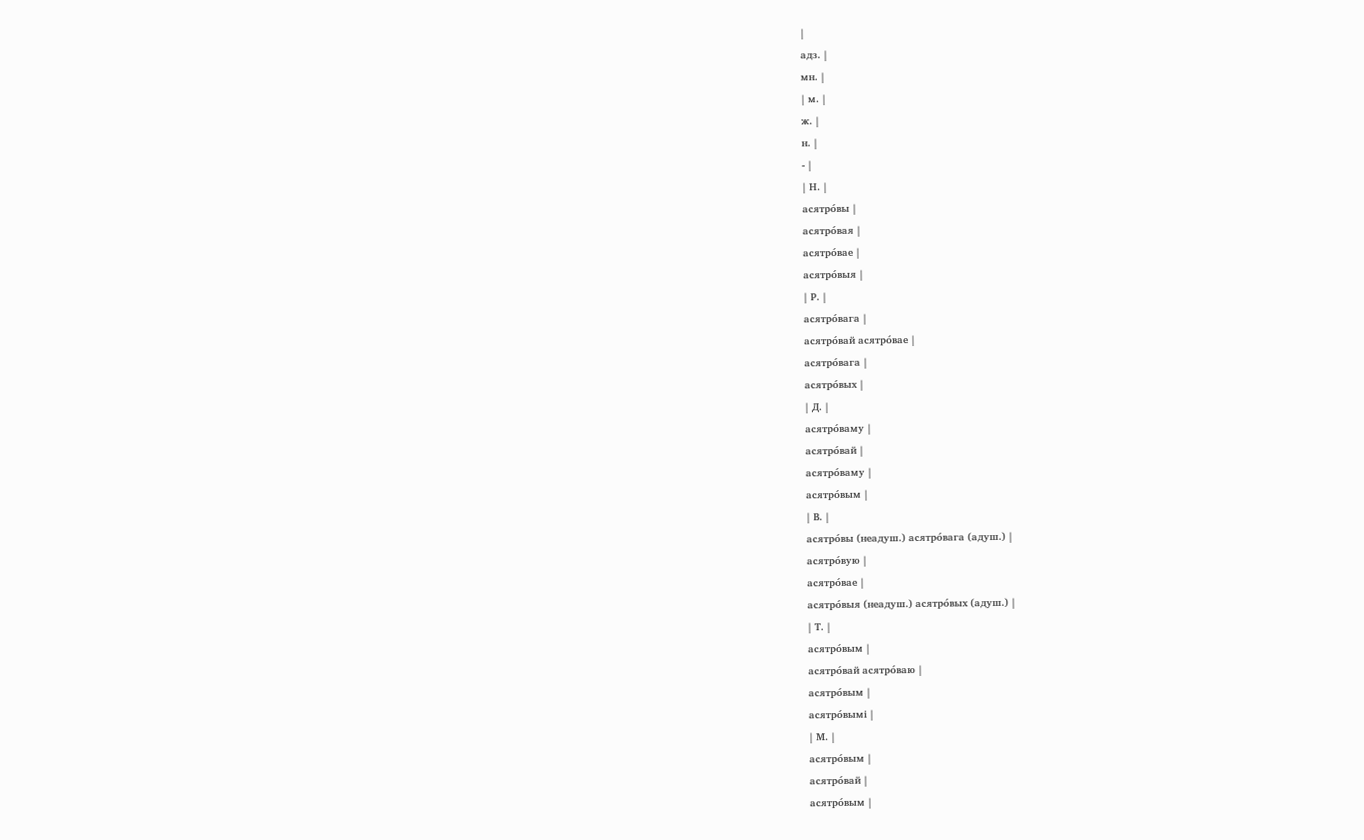|
адз. |
мн. |
| м. |
ж. |
н. |
- |
| Н. |
асятро́вы |
асятро́вая |
асятро́вае |
асятро́выя |
| Р. |
асятро́вага |
асятро́вай асятро́вае |
асятро́вага |
асятро́вых |
| Д. |
асятро́ваму |
асятро́вай |
асятро́ваму |
асятро́вым |
| В. |
асятро́вы (неадуш.) асятро́вага (адуш.) |
асятро́вую |
асятро́вае |
асятро́выя (неадуш.) асятро́вых (адуш.) |
| Т. |
асятро́вым |
асятро́вай асятро́ваю |
асятро́вым |
асятро́вымі |
| М. |
асятро́вым |
асятро́вай |
асятро́вым |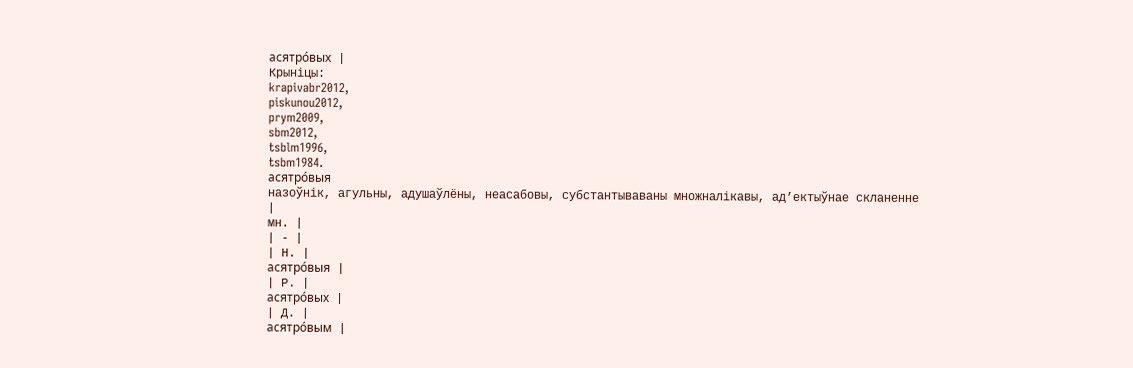асятро́вых |
Крыніцы:
krapivabr2012,
piskunou2012,
prym2009,
sbm2012,
tsblm1996,
tsbm1984.
асятро́выя
назоўнік, агульны, адушаўлёны, неасабовы, субстантываваны множналікавы, ад’ектыўнае скланенне
|
мн. |
| - |
| Н. |
асятро́выя |
| Р. |
асятро́вых |
| Д. |
асятро́вым |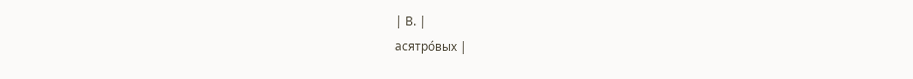| В. |
асятро́вых |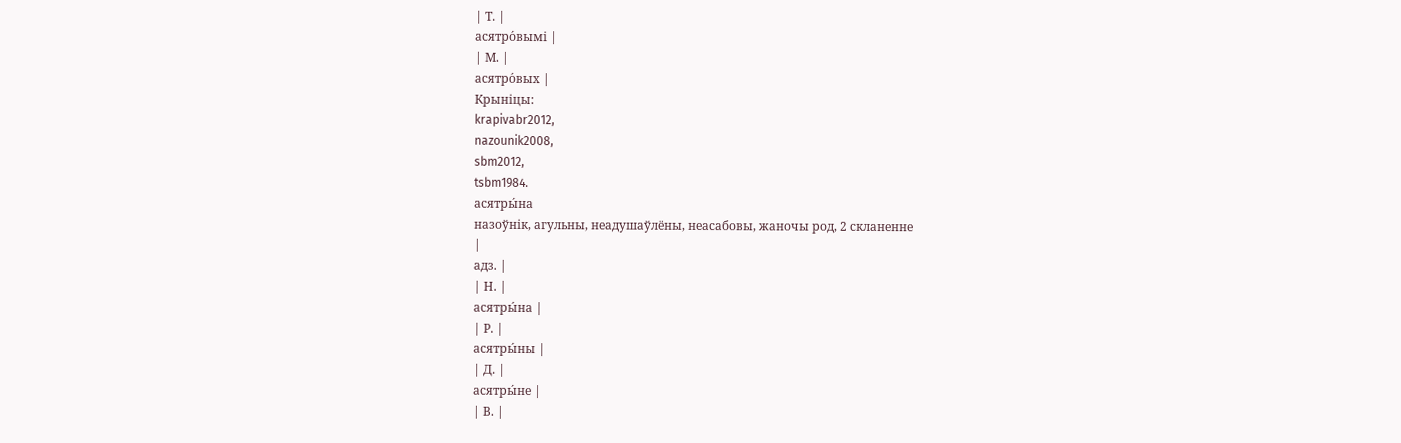| Т. |
асятро́вымі |
| М. |
асятро́вых |
Крыніцы:
krapivabr2012,
nazounik2008,
sbm2012,
tsbm1984.
асятры́на
назоўнік, агульны, неадушаўлёны, неасабовы, жаночы род, 2 скланенне
|
адз. |
| Н. |
асятры́на |
| Р. |
асятры́ны |
| Д. |
асятры́не |
| В. |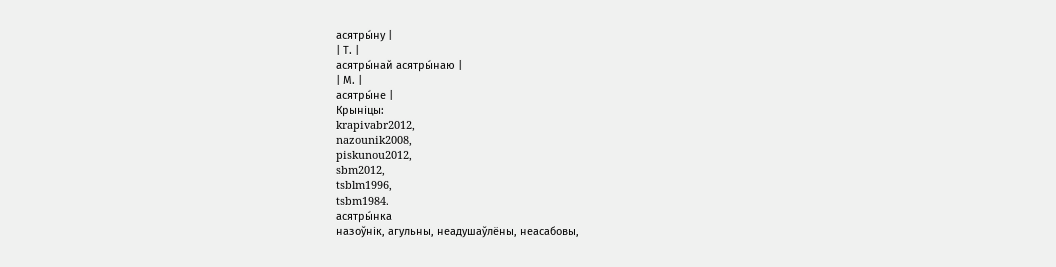асятры́ну |
| Т. |
асятры́най асятры́наю |
| М. |
асятры́не |
Крыніцы:
krapivabr2012,
nazounik2008,
piskunou2012,
sbm2012,
tsblm1996,
tsbm1984.
асятры́нка
назоўнік, агульны, неадушаўлёны, неасабовы,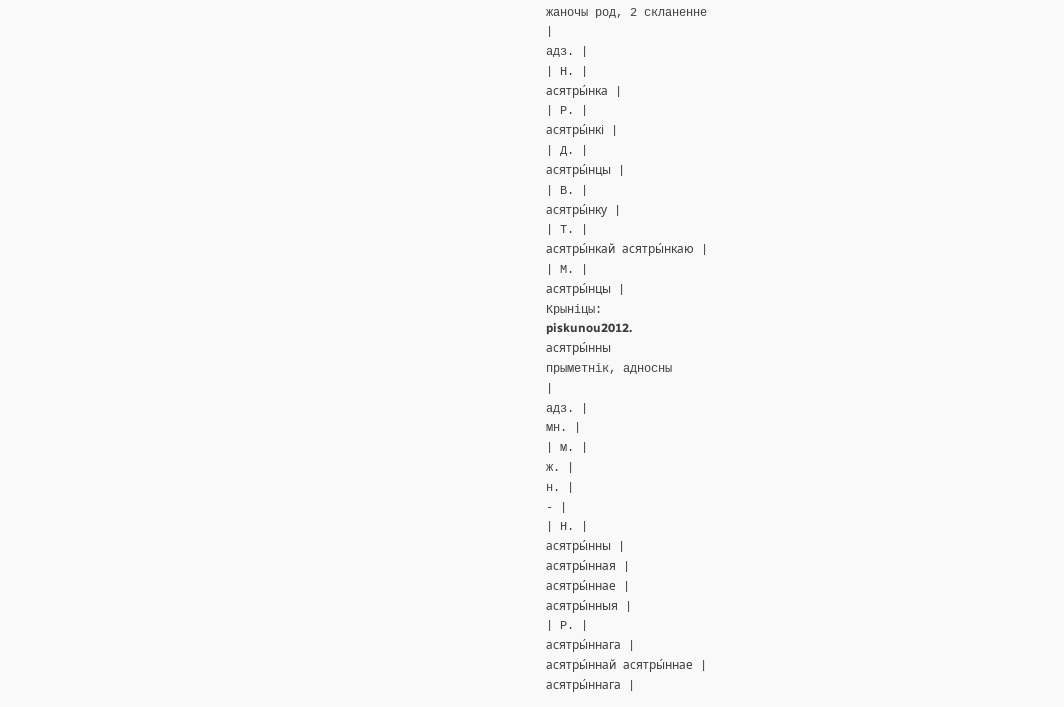жаночы род, 2 скланенне
|
адз. |
| Н. |
асятры́нка |
| Р. |
асятры́нкі |
| Д. |
асятры́нцы |
| В. |
асятры́нку |
| Т. |
асятры́нкай асятры́нкаю |
| М. |
асятры́нцы |
Крыніцы:
piskunou2012.
асятры́нны
прыметнік, адносны
|
адз. |
мн. |
| м. |
ж. |
н. |
- |
| Н. |
асятры́нны |
асятры́нная |
асятры́ннае |
асятры́нныя |
| Р. |
асятры́ннага |
асятры́ннай асятры́ннае |
асятры́ннага |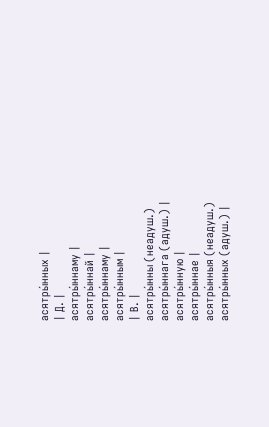асятры́нных |
| Д. |
асятры́ннаму |
асятры́ннай |
асятры́ннаму |
асятры́нным |
| В. |
асятры́нны (неадуш.) асятры́ннага (адуш.) |
асятры́нную |
асятры́ннае |
асятры́нныя (неадуш.) асятры́нных (адуш.) |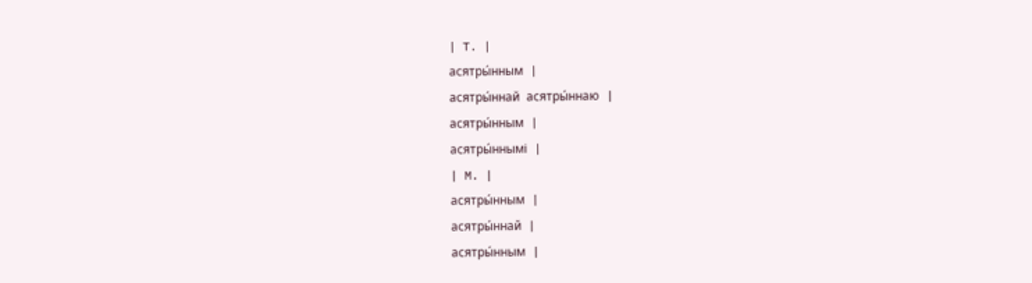| Т. |
асятры́нным |
асятры́ннай асятры́ннаю |
асятры́нным |
асятры́ннымі |
| М. |
асятры́нным |
асятры́ннай |
асятры́нным |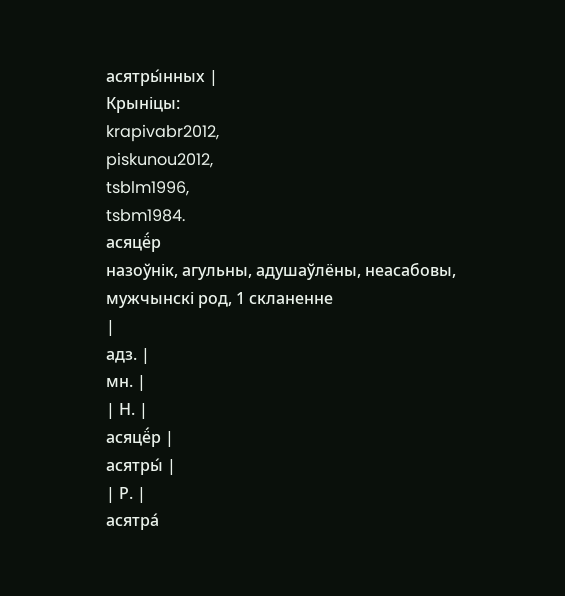асятры́нных |
Крыніцы:
krapivabr2012,
piskunou2012,
tsblm1996,
tsbm1984.
асяцё́р
назоўнік, агульны, адушаўлёны, неасабовы, мужчынскі род, 1 скланенне
|
адз. |
мн. |
| Н. |
асяцё́р |
асятры́ |
| Р. |
асятра́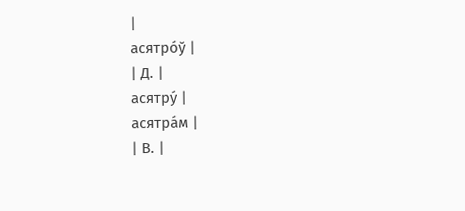|
асятро́ў |
| Д. |
асятру́ |
асятра́м |
| В. |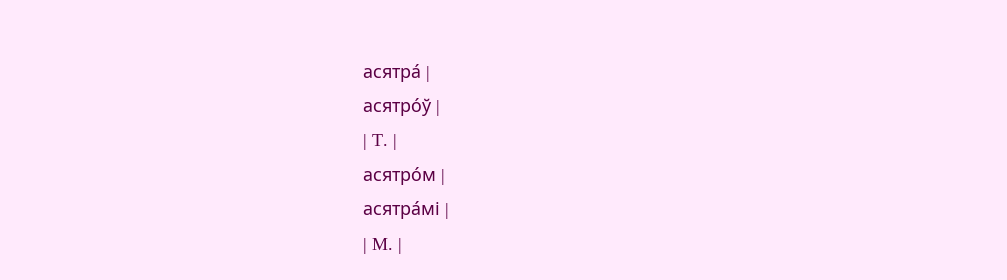асятра́ |
асятро́ў |
| Т. |
асятро́м |
асятра́мі |
| М. |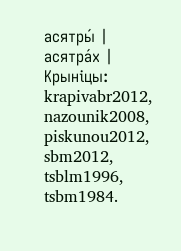асятры́ |
асятра́х |
Крыніцы:
krapivabr2012,
nazounik2008,
piskunou2012,
sbm2012,
tsblm1996,
tsbm1984.